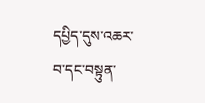དཔྱིད་དུས་འཆར་བ་དང་བསྟུན་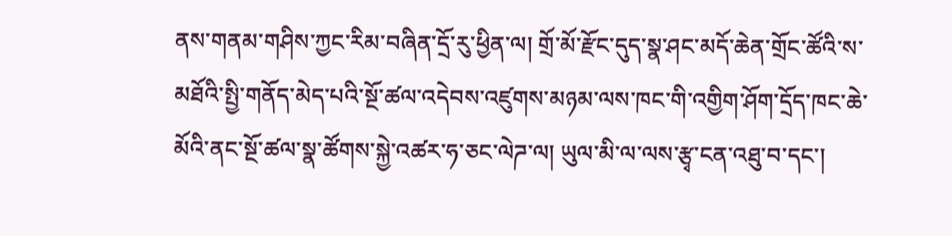ནས་གནམ་གཤིས་ཀྱང་རིམ་བཞིན་དྲོ་རུ་ཕྱིན་ལ། གྲོ་མོ་རྫོང་དུད་སྣ་ཤང་མདོ་ཆེན་གྲོང་ཚོའི་ས་མཐོའི་སྤྱི་གནོད་མེད་པའི་སྔོ་ཚལ་འདེབས་འཛུགས་མཉམ་ལས་ཁང་གི་འགྱིག་ཤོག་དྲོད་ཁང་ཆེ་མོའི་ནང་སྔོ་ཚལ་སྣ་ཚོགས་སྐྱེ་འཚར་ཧ་ཅང་ལེཌ་ལ། ཡུལ་མི་ལ་ལས་རྩྭ་ངན་འཐུ་བ་དང་།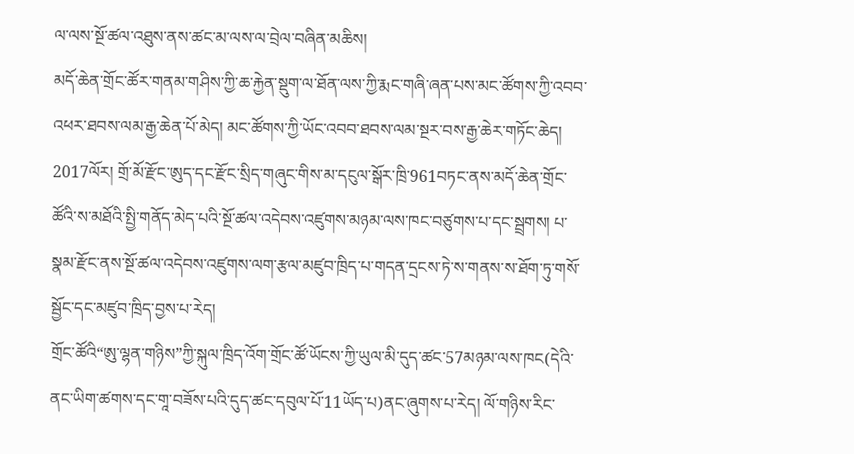ལ་ལས་སྔོ་ཚལ་འཐུས་ནས་ཚང་མ་ལས་ལ་བྲེལ་བཞིན་མཆིས།
མདོ་ཆེན་གྲོང་ཚོར་གནམ་གཤིས་ཀྱི་ཆ་རྐྱེན་སྡུག་ལ་ཐོན་ལས་ཀྱི་རྨང་གཞི་ཞན་པས་མང་ཚོགས་ཀྱི་འབབ་འཕར་ཐབས་ལམ་རྒྱ་ཆེན་པོ་མེད། མང་ཚོགས་ཀྱི་ཡོང་འབབ་ཐབས་ལམ་སྔར་བས་རྒྱ་ཆེར་གཏོང་ཆེད། 2017ལོར། གྲོ་མོ་རྫོང་ཨུད་དང་རྫོང་སྲིད་གཞུང་གིས་མ་དངུལ་སྒོར་ཁྲི་961བཏང་ནས་མདོ་ཆེན་གྲོང་ཚོའི་ས་མཐོའི་སྤྱི་གནོད་མེད་པའི་སྔོ་ཚལ་འདེབས་འཛུགས་མཉམ་ལས་ཁང་བཙུགས་པ་དང་སྦྲགས། པ་སྣམ་རྫོང་ནས་སྔོ་ཚལ་འདེབས་འཛུགས་ལག་རྩལ་མཛུབ་ཁྲིད་པ་གདན་དྲངས་ཏེ་ས་གནས་ས་ཐོག་ཏུ་གསོ་སྦྱོང་དང་མཛུབ་ཁྲིད་བྱས་པ་རེད།
གྲོང་ཚོའི“ཨུ་ལྷན་གཉིས”ཀྱི་སྐུལ་ཁྲིད་འོག་གྲོང་ཚོ་ཡོངས་ཀྱི་ཡུལ་མི་དུད་ཚང་57མཉམ་ལས་ཁང(དེའི་ནང་ཡིག་ཚགས་དང་གཱ་བཟོས་པའི་དུད་ཚང་དབུལ་པོ་11ཡོད་པ)ནང་ཞུགས་པ་རེད། ལོ་གཉིས་རིང་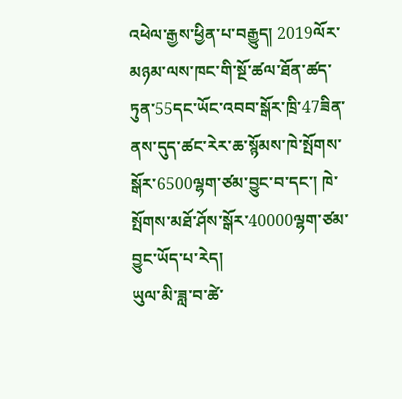འཕེལ་རྒྱས་ཕྱིན་པ་བརྒྱུད། 2019ལོར་མཉམ་ལས་ཁང་གི་སྔོ་ཚལ་ཐོན་ཚད་ཏུན་55དང་ཡོང་འབབ་སྒོར་ཁྲི་47ཟིན་ནས་དུད་ཚང་རེར་ཆ་སྙོམས་ཁེ་སྤོགས་སྒོར་6500ལྷག་ཙམ་བྱུང་བ་དང་། ཁེ་སྤོགས་མཐོ་ཤོས་སྒོར་40000ལྷག་ཙམ་བྱུང་ཡོད་པ་རེད།
ཡུལ་མི་ཟླ་བ་ཚེ་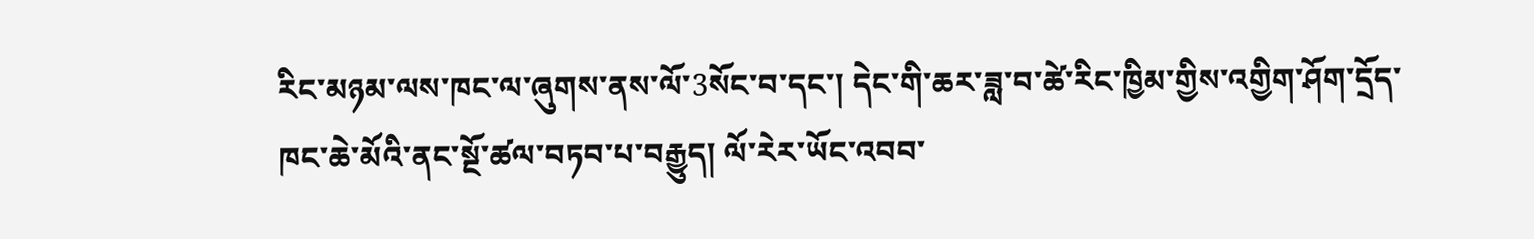རིང་མཉམ་ལས་ཁང་ལ་ཞུགས་ནས་ལོ་3སོང་བ་དང་། དེང་གི་ཆར་ཟླ་བ་ཚེ་རིང་ཁྱིམ་གྱིས་འགྱིག་ཤོག་དྲོད་ཁང་ཆེ་མོའི་ནང་སྔོ་ཚལ་བཏབ་པ་བརྒྱུད། ལོ་རེར་ཡོང་འབབ་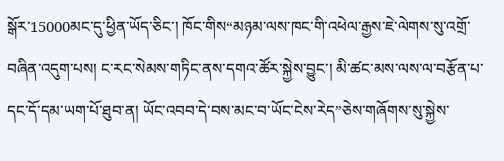སྒོར་15000མང་དུ་ཕྱིན་ཡོད་ཅིང་། ཁོང་གིས“མཉམ་ལས་ཁང་གི་འཕེལ་རྒྱས་ཇེ་ལེགས་སུ་འགྲོ་བཞིན་འདུག་པས། ང་རང་སེམས་གཏིང་ནས་དགའ་ཚོར་སྐྱེས་བྱུང་། མི་ཚང་མས་ལས་ལ་བརྩོན་པ་དང་དོ་དམ་ཡག་པོ་ཐུབ་ན། ཡོང་འབབ་དེ་བས་མང་བ་ཡོང་ངེས་རེད”ཅེས་གཞོགས་སུ་སྐྱེས་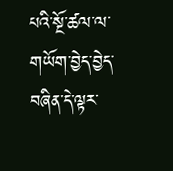པའི་སྔོ་ཚལ་ལ་གཡོག་བྱེད་བྱེད་བཞིན་དེ་ལྟར་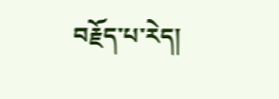བརྗོད་པ་རེད།